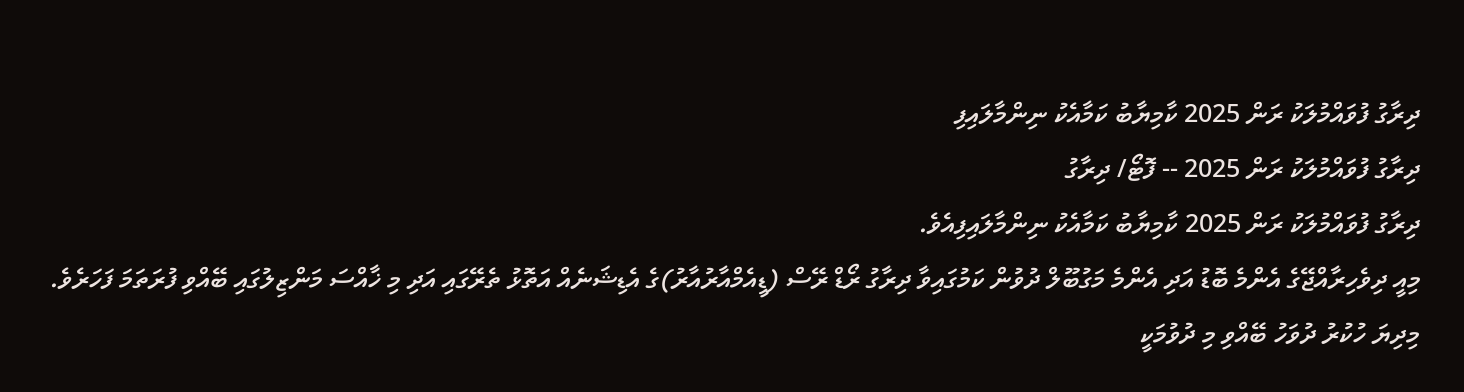ދިރާގު ފުވައްމުލަކު ރަން 2025 ކާމިޔާބު ކަމާއެކު ނިންމާލައިފި
ދިރާގު ފުވައްމުލަކު ރަން 2025 -- ފޮޓޯ/ ދިރާގު
ދިރާގު ފުވައްމުލަކު ރަން 2025 ކާމިޔާބު ކަމާއެކު ނިންމާލައިފިއެވެ.
މިއީ ދިވެހިރާއްޖޭގެ އެންމެ ބޮޑު އަދި އެންމެ މަގުބޫލް ދުވުން ކަމުގައިވާ ދިރާގު ރޯޑް ރޭސް (ޑީއެމްއާރުއާރު)ގެ އެޑިޝަނެއް އަތޮޅު ތެރޭގައި އަދި މި ޚާއްސަ މަންޒިލުގައި ބޭއްވި ފުރަތަމަ ފަހަރެވެ.
މިދިޔަ ހުކުރު ދުވަހު ބޭއްވި މި ދުވުމަކީ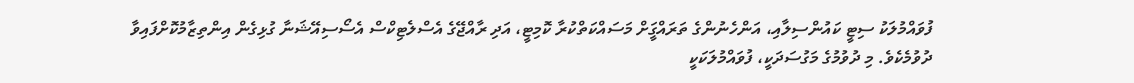ފުވައްމުލަކު ސިޓީ ކައުންސިލާއި، އަންހެނުންގެ ތަރައްގީަށް މަސައްކަތްކުރާ ކޮމިޓީ، އަދި ރާއްޖޭގެ އެސްލެޓިކްސް އެސޯސިއޭޝަނާ ގުޅިގެން އިންތިޒާމުކޮށްފައިވާ ދުވުމެކެވެ. މި ދުވުމުގެ މަގުސަދަކީ، ފުވައްމުލަކަކީ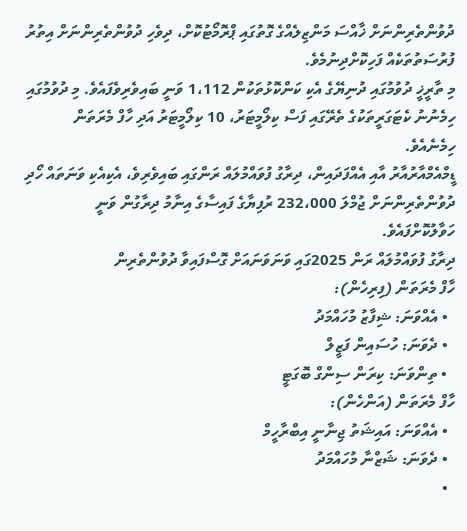ދުވުންތެރިންނަށް ޚާއްސަ މަންޒިލެއްގެ ގޮތުގައި ޕްރޮމޯޓުކޮށް، ދިވެހި ދުވުންތެރިންނަށް އިތުރު ފުރުސަތުތަކެއް ފަހިކޮށްދިނުމެވެ.
މި ތާރީޚީ ދުވުމުގައި ދުނިޔޭގެ އެކި ކަންކޮޅުތަކުން 1،112 ވަނީ ބައިވެރިވެފައެވެ. މި ދުވުމުގައި ހިމެނުނު ކެޓަގަރީތަކުގެ ތެރޭގައި ފަސް ކިލޯމީޓަރު، 10 ކިލޯމީޓަރު އަދި ހާފް މެރަތަން ހިމެނެއެވެ.
ޑީމްއެމްއާރުއާރު އާއި އެއްފަދައިން، ދިރާގު ފުވައްމުލައް ރަންގައި ބައިވެރިވެ، އެކިއެކި ވަނަތައް ހޯދި ދުވުންތެރިންނަށް ޖުމްލަ 232،000 ރުފިޔާގެ ފައިސާގެ އިނާމު ދިރާގުން ވަނީ ހަވާލުކޮށްފައެވެ.
ދިރާގު ފުވައްމުލައް ރަން 2025ގައި ވަނަވަނައަށް ގޮސްފައިވާ ދުވުންތެރިން
ހާފް މެރަތަން (ފިރިހެން):
  • އެއްވަނަ: ޝިފާޒު މުހައްމަދު
  • ދެވަނަ: ހުސައިން ފަޒީލް
  • ތިންވަނަ: ކިރަން ސިންގް ބޮގަޓީ
ހާފް މެރަތަން (އަންހެން):
  • އެއްވަނަ: އައިޝަތު ޖިނާނީ އިބްރާހީމް
  • ދެވަނަ: ޝަޒްނާ މުހައްމަދު
  •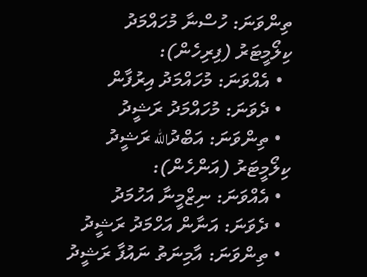ތިންވަނަ: ހުސްނާ މުހައްމަދު
ކިލޯމީޓަރު (ފިރިހެން):
  • އެއްވަނަ: މުހައްމަދު އިރުފާން
  • ދެވަނަ: މުހައްމަދު ރަޝީދު
  • ތިންވަނަ: އަބްދުالله ރަޝީދު
ކިލޯމީޓަރު (އަންހެން):
  • އެއްވަނަ: ނިޒްމީނާ އަހުމަދު
  • ދެވަނަ: އަނާން އަހްމަދު ރަޝީދު
  • ތިންވަނަ: އާމިނަތު ނައުފާ ރަޝީދު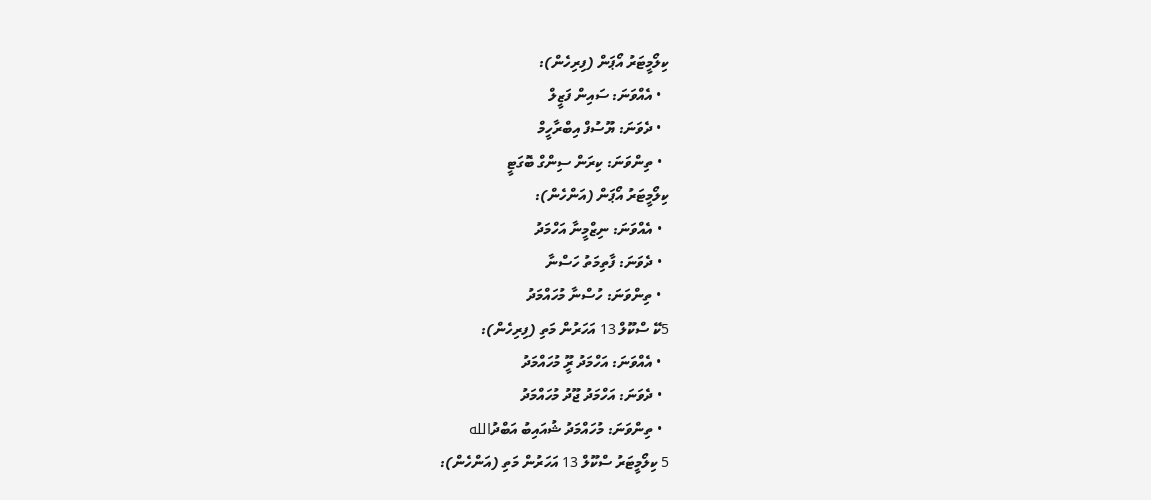ކިލޯމީޓަރު އޯޕަން (ފިރިހެން):
  • އެއްވަނަ: ސައިން ފަޒީލް
  • ދެވަނަ: ޔޫސުފް އިބްރާހީމް
  • ތިންވަނަ: ކިރަން ސިންގް ބޮގަޓީ
ކިލޯމީޓަރު އޯޕަން (އަންހެން):
  • އެއްވަނަ: ނިޒްމީނާ އަހްމަދު
  • ދެވަނަ: ފާތިމަތު ހަސްނާ
  • ތިންވަނަ: ހުސްނާ މުހައްމަދު
5ކޭ ސްކޫލް 13 އަހަރުން މަތި (ފިރިހެން):
  • އެއްވަނަ: އަހްމަދު ރޫީ މުހައްމަދު
  • ދެވަނަ: އަހްމަދު ޖޫދު މުހައްމަދު
  • ތިންވަނަ: މުހައްމަދު ޝުއައިބު އަބްދުالله
5 ކިލޯމީޓަރު ސްކޫލް 13 އަހަރުން މަތި (އަންހެން):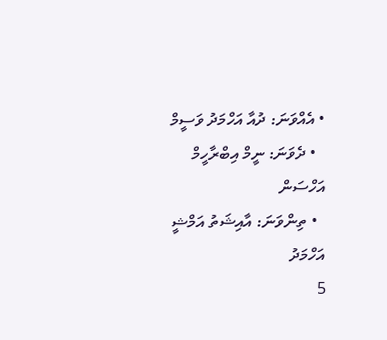• އެއްވަނަ: ދުއާ އަހްމަދު ވަސީމް
  • ދެވަނަ: ނީމް އިބްރާހީމް އަހްސަން
  • ތިންވަނަ: އާއިޝަތު އަމްޝީ އަހްމަދު
5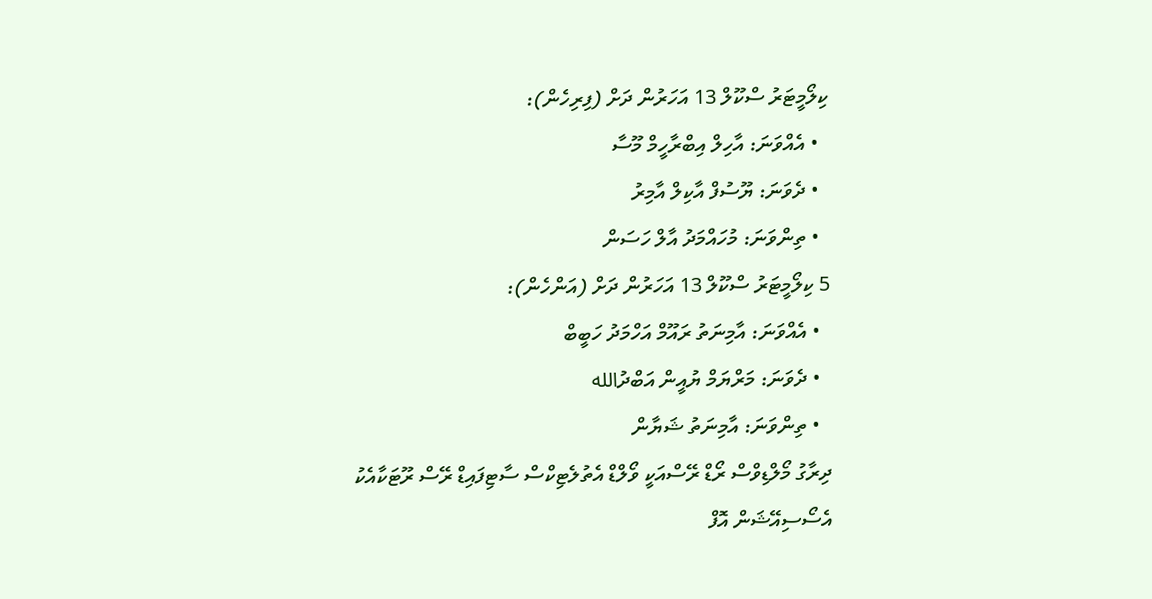ކިލޯމީޓަރު ސްކޫލް 13 އަހަރުން ދަށް (ފިރިހެން):
  • އެއްވަނަ: އާހިލް އިބްރާހީމް މޫސާ
  • ދެވަނަ: ޔޫސުފް އާކިލް އާމިރު
  • ތިންވަނަ: މުހައްމަދު އާލް ހަސަން
5 ކިލޯމީޓަރު ސްކޫލް 13 އަހަރުން ދަށް (އަންހެން):
  • އެއްވަނަ: އާމިނަތު ރައޫމް އަހްމަދު ހަބީބް
  • ދެވަނަ: މަރްޔަމް ޔުއީން އަބްދުالله
  • ތިންވަނަ: އާމިނަތު ޝަޔާން
ދިރާގު މޯލްޑިވްސް ރޯޑް ރޭސްއަކީ ވޯލްޑް އެތުލެޓިކްސް ސާޓިފައިޑް ރޭސް ރޫޓަކާއެކު އެސޯސިއޭޝަން އޮފް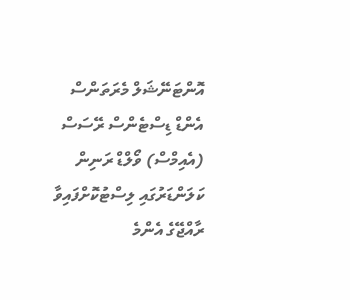އޮންޓަނޭޝަލް މެރަތަންސް އެންޑް ޑިސްޓެންސް ރޭސަސް (އެއިމްސް) ވޯލްޑް ރަނިން ކަލަންޑަރުގައި ލިސްޓުކޮށްފައިވާ ރާއްޖޭގެ އެންމެ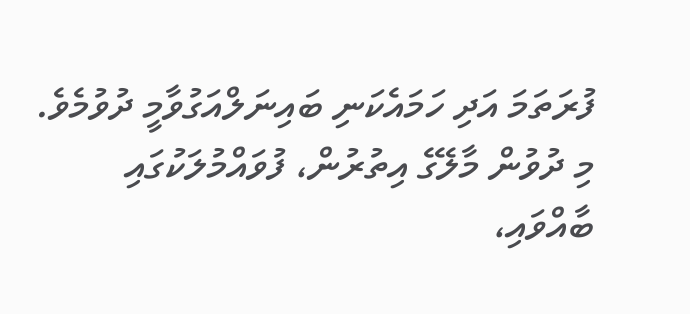ފުރަތަމަ އަދި ހަމައެކަނި ބައިނަލްއަގުވާމީ ދުވުމެވެ.
މި ދުވުން މާލޭގެ އިތުރުން، ފުވައްމުލަކުގައި ބާއްވައި،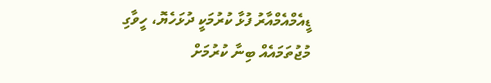ޑީއެމްއެމްއާރު ފުޅާ ކުރުމަކީ ދުޅަހެޔޮ، ހީވާގި މުޖުތަމައެއް ބިނާ ކުރުމަށް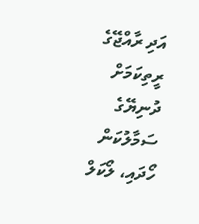އަދި ރާއްޖޭގެ ރީތިކަމަށް ދުނިޔޭގެ ސަމާލުކަން ހޯދައި، ލޯކަލް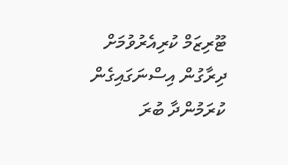ޓޫރިޒަމް ކުރިއެރުވުމަށް ދިރާގުން އިސްނަގައިގެން ކުރަމުންދާ ބުރަ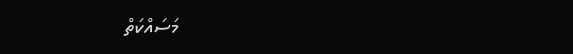މަސައްކަތް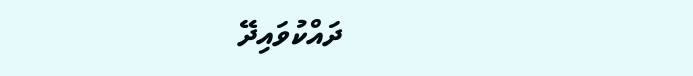ދައްކުވައިދޭ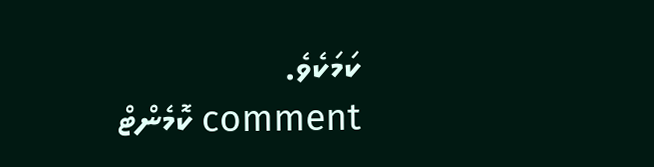ކަމަކެވެ.
comment ކޮމެންޓް